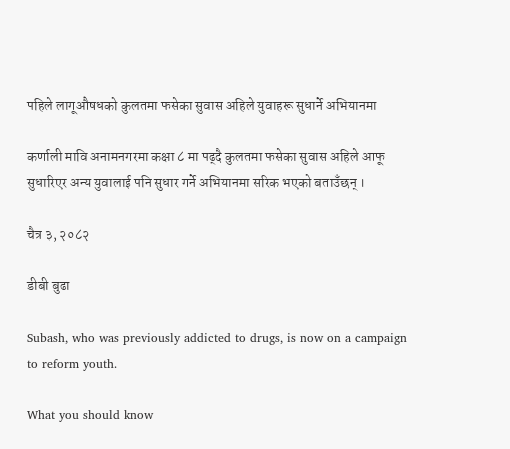पहिले लागूऔषधको कुलतमा फसेका सुवास अहिले युवाहरू सुधार्ने अभियानमा

कर्णाली मावि अनामनगरमा कक्षा ८ मा पढ्दै कुलतमा फसेका सुवास अहिले आफू सुधारिएर अन्य युवालाई पनि सुधार गर्ने अभियानमा सरिक भएको बताउँछन् ।

चैत्र ३, २०८२

डीबी बुढा

Subash, who was previously addicted to drugs, is now on a campaign to reform youth.

What you should know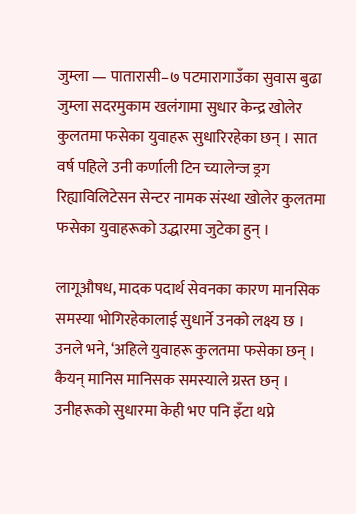जुम्ला — पातारासी–७ पटमारागाउँका सुवास बुढा जुम्ला सदरमुकाम खलंगामा सुधार केन्द्र खोलेर कुलतमा फसेका युवाहरू सुधारिरहेका छन् । सात वर्ष पहिले उनी कर्णाली टिन च्यालेन्ज ड्रग रिह्याविलिटेसन सेन्टर नामक संस्था खोलेर कुलतमा फसेका युवाहरूको उद्धारमा जुटेका हुन् ।

लागूऔषध, मादक पदार्थ सेवनका कारण मानसिक समस्या भोगिरहेकालाई सुधार्ने उनको लक्ष्य छ । उनले भने, ‘अहिले युवाहरू कुलतमा फसेका छन् । कैयन् मानिस मानिसक समस्याले ग्रस्त छन् । उनीहरूको सुधारमा केही भए पनि इँटा थप्ने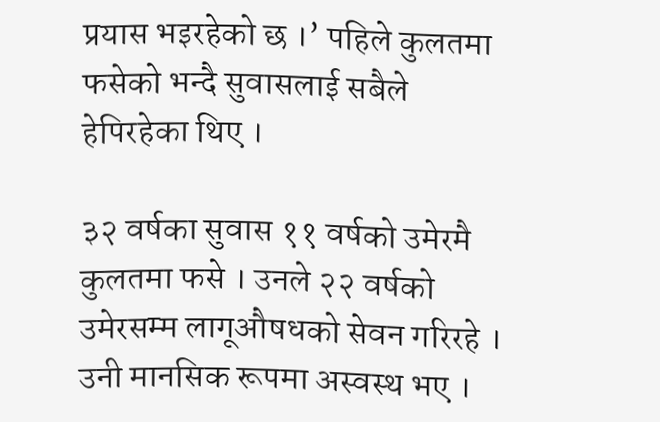प्रयास भइरहेको छ ।’ पहिले कुलतमा फसेको भन्दै सुवासलाई सबैले हेपिरहेका थिए ।

३२ वर्षका सुवास ११ वर्षको उमेरमै कुलतमा फसे । उनले २२ वर्षको उमेरसम्म लागूऔषधको सेवन गरिरहे । उनी मानसिक रूपमा अस्वस्थ भए ।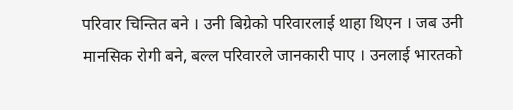परिवार चिन्तित बने । उनी बिग्रेको परिवारलाई थाहा थिएन । जब उनी मानसिक रोगी बने, बल्ल परिवारले जानकारी पाए । उनलाई भारतको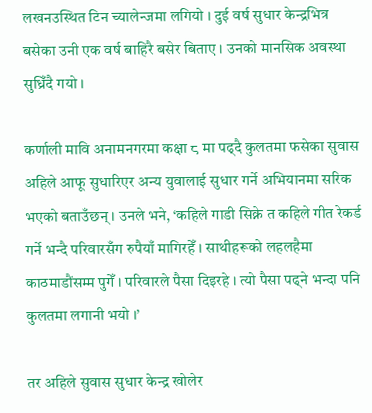लखनउस्थित टिन च्यालेन्जमा लगियो । दुई वर्ष सुधार केन्द्रभित्र बसेका उनी एक वर्ष बाहिरै बसेर बिताए । उनको मानसिक अवस्था सुध्रिँदै गयो ।

कर्णाली मावि अनामनगरमा कक्षा ८ मा पढ्दै कुलतमा फसेका सुवास अहिले आफू सुधारिएर अन्य युवालाई सुधार गर्ने अभियानमा सरिक भएको बताउँछन् । उनले भने, ‘कहिले गाडी सिक्ने त कहिले गीत रेकर्ड गर्ने भन्दै परिवारसँग रुपैयाँ मागिरहेँ । साथीहरूको लहलहैमा काठमाडौंसम्म पुगेँ । परिवारले पैसा दिइरहे । त्यो पैसा पढ्ने भन्दा पनि कुलतमा लगानी भयो ।’

तर अहिले सुवास सुधार केन्द्र खोलेर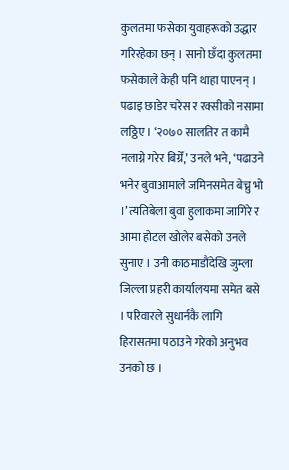कुलतमा फसेका युवाहरूको उद्धार गरिरहेका छन् । सानो छँदा कुलतमा फसेकाले केही पनि थाहा पाएनन् । पढाइ छाडेर चरेस र रक्सीको नसामा लठ्ठिए । ‘२०७० सालतिर त कामै नलाग्ने गरेर बिग्रेँ,’ उनले भने, ‘पढाउने भनेर बुवाआमाले जमिनसमेत बेच्नु भो ।’ त्यतिबेला बुवा हुलाकमा जागिरे र आमा होटल खोलेर बसेको उनले सुनाए । उनी काठमाडौंदेखि जुम्ला जिल्ला प्रहरी कार्यालयमा समेत बसे । परिवारले सुधार्नकै लागि हिरासतमा पठाउने गरेको अनुभव उनको छ ।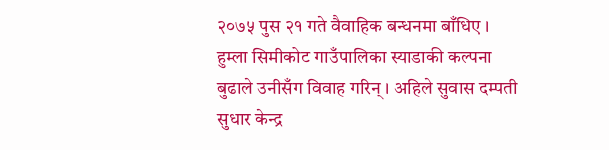२०७५ पुस २१ गते वैवाहिक बन्धनमा बाँधिए । हुम्ला सिमीकोट गाउँपालिका स्याडाकी कल्पना बुढाले उनीसँग विवाह गरिन् । अहिले सुवास दम्पती सुधार केन्द्र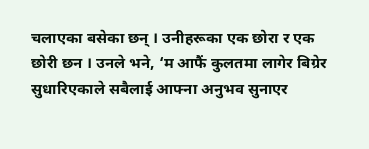चलाएका बसेका छन् । उनीहरूका एक छोरा र एक छोरी छन । उनले भने, ‘म आफैं कुलतमा लागेर बिग्रेर सुधारिएकाले सबैलाई आफ्ना अनुभव सुनाएर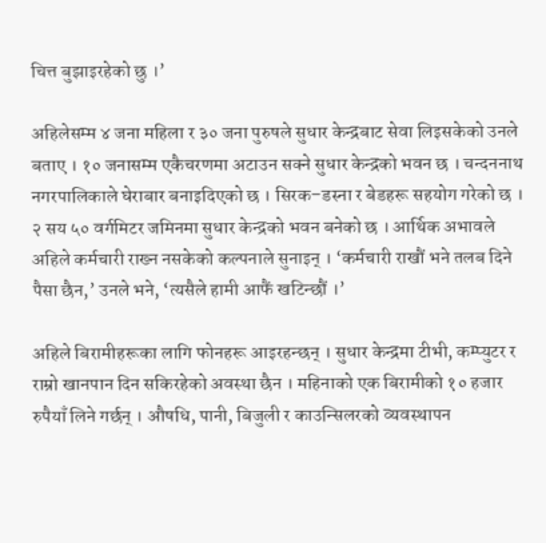चित्त बुझाइरहेको छु ।’

अहिलेसम्म ४ जना महिला र ३० जना पुरुषले सुधार केन्द्रबाट सेवा लिइसकेको उनले बताए । १० जनासम्म एकैचरणमा अटाउन सक्ने सुधार केन्द्रको भवन छ । चन्दननाथ नगरपालिकाले घेराबार बनाइदिएको छ । सिरक–डस्ना र बेडहरू सहयोग गरेको छ । २ सय ५० वर्गमिटर जमिनमा सुधार केन्द्रको भवन बनेको छ । आर्थिक अभावले अहिले कर्मचारी राख्न नसकेको कल्पनाले सुनाइन् । ‘कर्मचारी राखौं भने तलब दिने पैसा छैन,’ उनले भने, ‘त्यसैले हामी आफैं खटिन्छौं ।’

अहिले बिरामीहरूका लागि फोनहरू आइरहन्छन् । सुधार केन्द्रमा टीभी, कम्प्युटर र राम्रो खानपान दिन सकिरहेको अवस्था छैन । महिनाको एक बिरामीको १० हजार रुपैयाँ लिने गर्छन् । औषधि, पानी, बिजुली र काउन्सिलरको व्यवस्थापन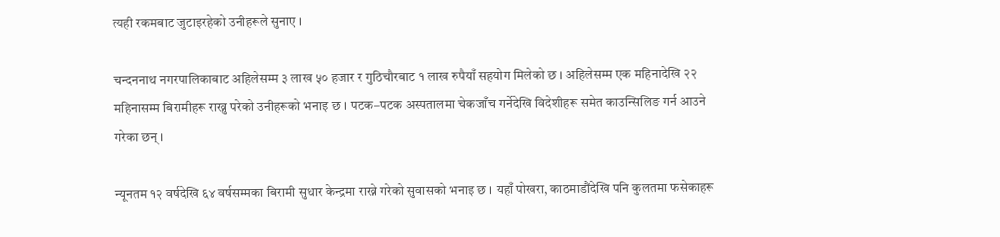त्यही रकमबाट जुटाइरहेको उनीहरूले सुनाए ।

चन्दननाथ नगरपालिकाबाट अहिलेसम्म ३ लाख ५० हजार र गुठिचौरबाट १ लाख रुपैयाँ सहयोग मिलेको छ । अहिलेसम्म एक महिनादेखि २२ महिनासम्म बिरामीहरू राख्नु परेको उनीहरूको भनाइ छ । पटक–पटक अस्पतालमा चेकजाँच गर्नेदेखि विदेशीहरू समेत काउन्सिलिङ गर्न आउने गरेका छन् ।

न्यूनतम १२ वर्षदेखि ६४ वर्षसम्मका बिरामी सुधार केन्द्रमा राख्ने गरेको सुवासको भनाइ छ । यहाँ पोखरा, काठमाडौंदेखि पनि कुलतमा फसेकाहरू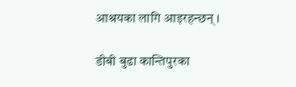आश्रयका लागि आइरहन्छन् ।

डीबी बुढा कान्तिपुरका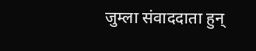जुम्ला संवाददाता हुन्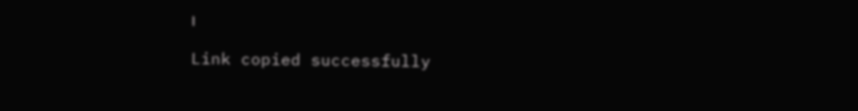।

Link copied successfully